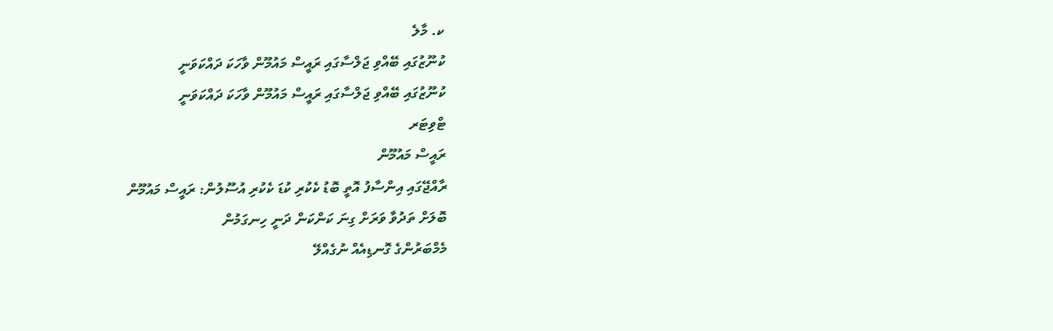ކ. މާލެ
ކުނޫޒުގައި ބޭއްވި ޖަލްސާގައި ރައީސް މައުމޫން ވާހަކަ ދައްކަވަނީ
ކުނޫޒުގައި ބޭއްވި ޖަލްސާގައި ރައީސް މައުމޫން ވާހަކަ ދައްކަވަނީ
ޓްވިޓަރ
ރައީސް މައުމޫން
ރާއްޖޭގައި އިންސާފު އޮތީ ބޮޑު ކެކުރި ކުޑަ ކެކުރި އުސޫލުން: ރައީސް މައުމޫން
ބޮލަށް ތަދުވާ ވަރަށް ގިނަ ކަންކަން ދަނީ ހިނގަމުން
މެމްބަރުންގެ ގޮނޑިއެއް ނުގެއްލޭ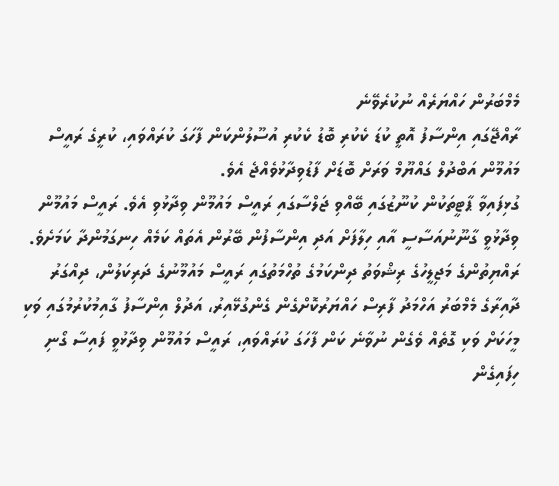މެމްބަރުން ހައްޔަރެއް ނުކުރެވޭނެ
ރާއްޖޭގައި އިންސާފު އޮތީ ކުޑަ ކެކުރި ބޮޑު ކެކުރި އުސޫލުންކަން ފާހަގަ ކުރައްވައި، ކުރީގެ ރައީސް މައުމޫން އަބްދުލް ގައްޔޫމް ވަރަށް ބޮޑަށް ފާޑުވިދާޅުވެއްޖެ އެވެ.
ގުޅިފައިވާ ޕާޓީތަކުން ކުނޫޒުގައި ބޭއްވި ޖަލްސާގައި ރައީސް މައުމޫން ވިދާޅުވި އެވެ. ރައީސް މައުމޫން ވިދާޅުވީ ގާނޫނުއަސާސީ އާއި ހިލާފަށް އަދި އިންސާފުން ބޭރުން އެތައް ކަމެއް ހިނގަމުންދާ ކަމަށެވެ.
ރައްޔިތުންގެ މަޖިލީހުގެ ރިޝްވަތު ދިންކަމުގެ ތުހްމަތުގައި ރައީސް މައުމޫނުގެ ދަރިކަލުން، ދިއްގަރު ދާއިރާގެ މެމްބަރު އަހްމަދު ފާރިސް ހައްޔަރުކޮށްގެން ގެންގުޅޭއިރު، އަދުލް އިންސާފު ގާއިމުކުރުމުގައި ވަކި މީހަކަށް ވަކި ގޮތެއް ވެގެން ނުވާނެ ކަން ފާހަގަ ކުރައްވައި، ރައީސް މައުމޫން ވިދާޅުވީ ފައިސާ ގޯނި ހިފައިގެން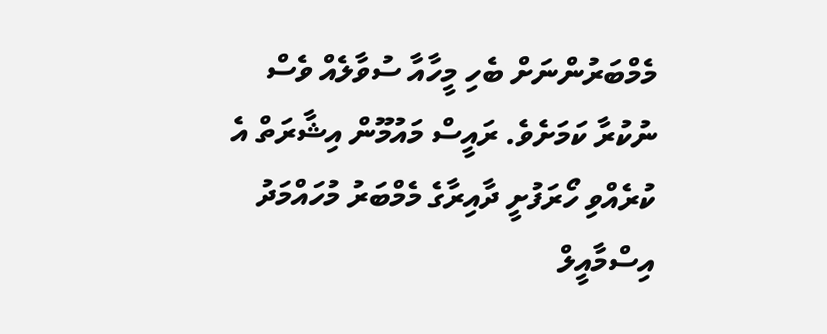މެމްބަރުންނަށް ބެހި މީހާއާ ސުވާލެއް ވެސް ނުކުރާ ކަމަށެވެ. ރައީސް މައުމޫން އިޝާރަތް އެ ކުރެއްވި ހޯރަފުށީ ދާއިރާގެ މެމްބަރު މުހައްމަދު އިސްމާއީލް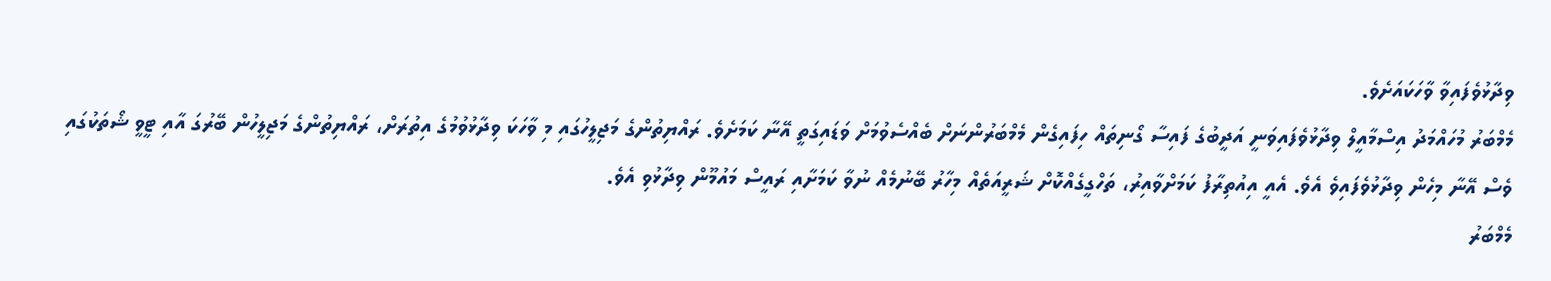ވިދާޅުވެފައިވާ ވާހަކައަށެވެ.
މެމްބަރު މުހައްމަދު އިސްމާއީލް ވިދާޅުވެފައިވަނީ އަދީބުގެ ފައިސާ ގޯނިތައް ހިފައިގެން މެމްބަރުންނަށް ބެއްސެވުމަށް ވަޑައިގަތީ އޭނާ ކަމަށެވެ. ރައްޔިތުންގެ މަޖިލީހުގައި މި ވާހަކަ ވިދާޅުވުމުގެ އިތުރަށް، ރައްޔިތުންގެ މަޖިލީހުން ބޭރުގަ އާއި ޓީވީ ޝޯތަކުގައި ވެސް އޭނާ މިހެން ވިދާޅުވެފައިވެ އެވެ. އެއީ އިއުތިރާފު ކަމަށްވާއިރު، ތަހްގީގެއްކޮށް ޝަރީއަތެއް މިހާރު ބޭނުމެއް ނުވާ ކަމަށާއި ރައީސް މައުމޫން ވިދާޅުވި އެވެ.
މެމްބަރު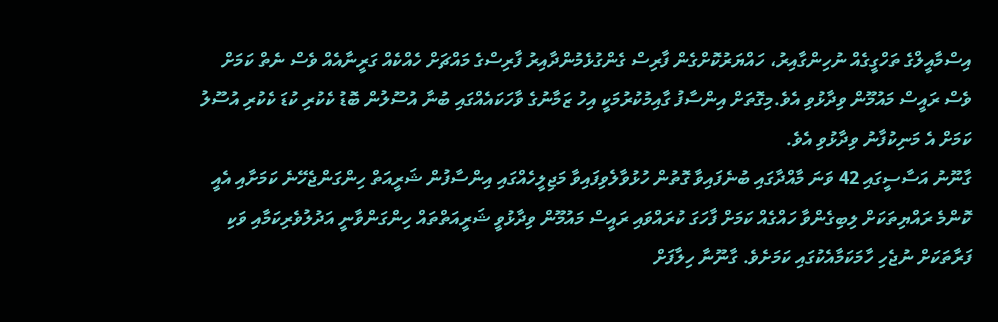އިސްމާއީލްގެ ތަހްގީގެއް ނުހިންގާއިރު، ހައްޔަރުކޮށްގެން ފާރިސް ގެންގުޅެމުންދާއިރު ފާރިސްގެ މައްޗަށް ހެއްކެއް ގަރީނާއެއް ވެސް ނެތް ކަމަށް ވެސް ރައީސް މައުމޫން ވިދާޅުވި އެވެ.މިގޮތަށް އިންސާފު ގާއިމުކުރުމަކީ އިހު ޒަމާނުގެ ވާހަކައެއްގައި ބުނާ އުސޫލުން ބޮޑު ކެކުރި ކުޑަ ކެކުރި އުސޫލު ކަމަށް އެ މަނިކުފާނު ވިދާޅުވި އެވެ.
ގާނޫނު އަސާސީގައި 42 ވަނަ މާއްދާގައި ބުނެފައިވާ ގޮތުން ހުޅުވާލެވިފައިވާ މަޖިލީހެއްގައި އިންސާފުން ޝަރީއަތް ހިންގަންޖެހޭނެ ކަމަށާއި އެއީ ކޮންމެ ރައްޔިތަކަށް ލިބިގެންވާ ހައްގެއް ކަމަށް ފާހަގަ ކުރައްވައި ރައީސް މައުމޫން ވިދާޅުވީ ޝަރީއަތްތައް ހިންގަންވާނީ އަދުލުވެރިކަމާއި ވަކި ފަރާތަކަށް ނުޖެހި ހާމަކަމާއެކުގައި ކަމަށެވެ. ގާނޫނާ ހިލާފަށް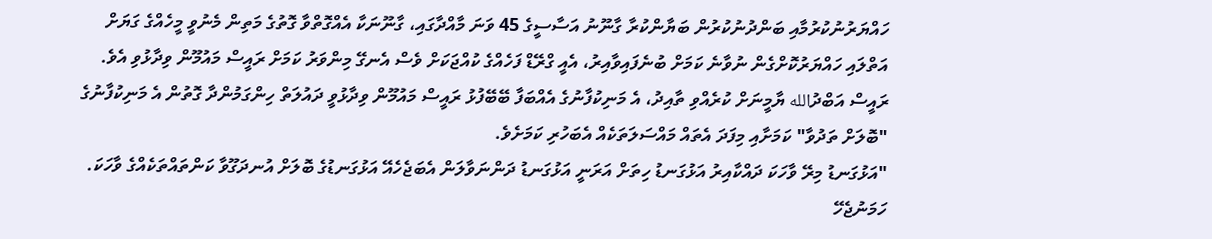ހައްޔަރުނުކުރުމާއި ބަންދުނުކުރުން ބަޔާންކުރާ ގާނޫނު އަސާސީގެ 45 ވަނަ މާއްދާގައި، ގާނޫނަކާ އެއްގޮތްވާ ގޮތުގެ މަތިން މެނުވީ މީހެއްގެ ގަޔަށް އަތްލައި ހައްޔަރުކޮށްގެން ނުވާނެ ކަމަށް ބުނެފައިވާއިރު، އެއީ ގްރޭޑް ފަހެއްގެ ކުއްޖަކަށް ވެސް އެނގޭ މިންވަރު ކަމަށް ރައީސް މައުމޫން ވިދާޅުވި އެވެ.
ރައީސް އަބްދުالله ޔާމީނަށް ކުރެއްވި ތާއިދު، އެ މަނިކުފާނުގެ އެއްބަފާ ބޭބޭފުޅު ރައީސް މައުމޫން ވިދާޅުވީ ދައުލަތް ހިންގަމުންދާ ގޮތުން އެ މަނިކުފާނުގެ "ބޮލަށް ތަދުވާ" ކަމަށާއި މިފަދަ އެތައް މައްސަލަތަކެއް އެބަހުރި ކަމަށެވެ.
"އަޅުގަނޑު މިރޭ ވާހަކަ ދައްކާއިރު އަޅުގަނޑު ހިތަށް އަރަނީ އަޅުގަނޑު ދަންނަވާލަން އެބަޖެހެއޭ އަޅުގަނޑުގެ ބޮލަށް އުނދަގޫވާ ކަންތައްތަކެއްގެ ވާހަކަ. ހަމަނުޖެހޭ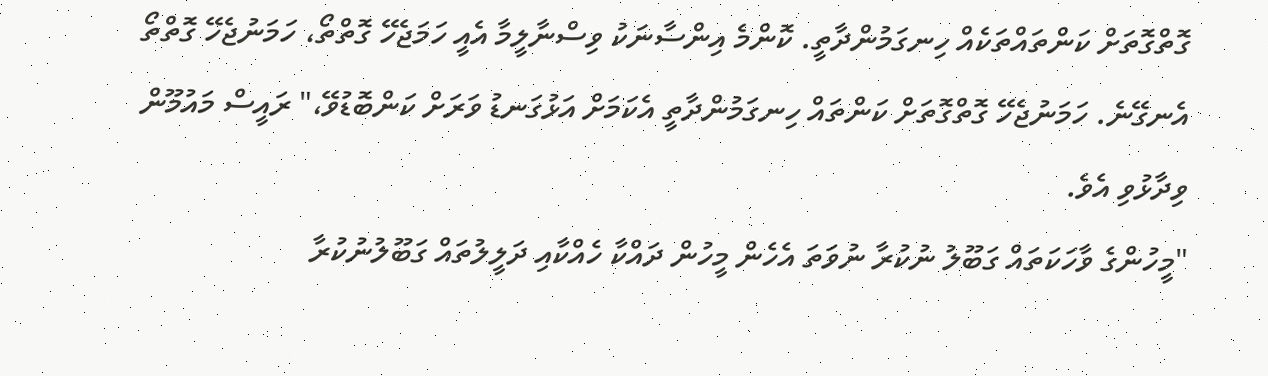ގޮތްގޮތަށް ކަންތައްތަކެއް ހިނގަމުންދާތީ. ކޮންމެ އިންސާނަކު ވިސްނާލީމާ އެއީ ހަމަޖެހޭ ގޮތްތޯ، ހަމަނުޖެހޭ ގޮތްތޯ އެނގޭނެ. ހަމަނުޖެހޭ ގޮތްގޮތަށް ކަންތައް ހިނގަމުންދާތީ އެކަމަށް އަޅުގަނޑު ވަރަށް ކަންބޮޑުވޭ،" ރައީސް މައުމޫން ވިދާޅުވި އެވެ.
"މީހުންގެ ވާހަކަތައް ގަބޫލު ނުކުރާ ނުވަތަ އެހެން މީހުން ދައްކާ ހެއްކާއި ދަލީލުތައް ގަބޫލުނުކުރާ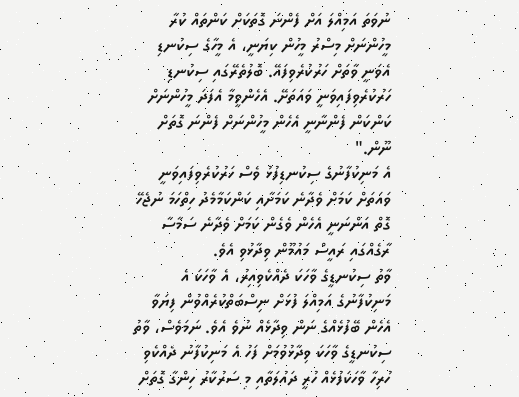ނުވަތަ އަމިއްލަ އަށް ފެންނަ ގޮތަކަށް ކަންތައް ކުރާ މީހުންނަށް މިސްރު މީހުން ކިޔަނީ، އެ މީހާގެ ސިކުނޑި އެވަނީ ވާތަށް ހަރުކުރެވިފައޭ. ބޮލުތެރޭގައި ސިކުނޑި ހަރުކުރެވިފައިވަނީ ވައަތަށޭ. އެހެންވީމާ އެފަދަ މީހުންނަށް ކަންކަން ފެންނާނީ އެހެން މީހުންނަށް ފެންނަ ގޮތަށް ނޫން."
އެ މަނިކުފާނުގެ ސިކުނޑިފުޅު ވެސް ހަރުކުރެވިފައިވަނީ ވައަތަށް ކަމަށް ވެދާނެ ކަމަށާއި ކަންކަމާމެދު ހިތްހަމަ ނުޖެހޭ ގޮތް އަންނަނީ އެހެން ވެގެން ކަމަށް ވެދާނެ ސަމާސާ ރާގެއްގައި ރައީސް މައުމޫން ވިދާޅުވި އެވެ.
ވާތު ސިކުނޑީގެ ވާހަކަ ދެއްކެވިއިރު، އެ ވާހަކަ އެ މަނިކުފާނުގެ އަމިއްލަ ފުޅަށް ނިސްބަތްކުރެއްވުން ފިޔަވާ އެހެން ބޭފުޅެއްގެ ނަން ވިދާޅެއް ނުވެ އެވެ. ނަމަވެސް، ވާތު ސިކުނޑީގެ ވާހަކަ ވިދާޅުވުމަށް ފަހު އެ މަނިކުފާނު ދެއްކެވި ހުރިހާ ވާހަކަފުޅެއް ހުރީ ދައުލަތާއި މި ސަރުކާރު ހިންގާ ގޮތަށް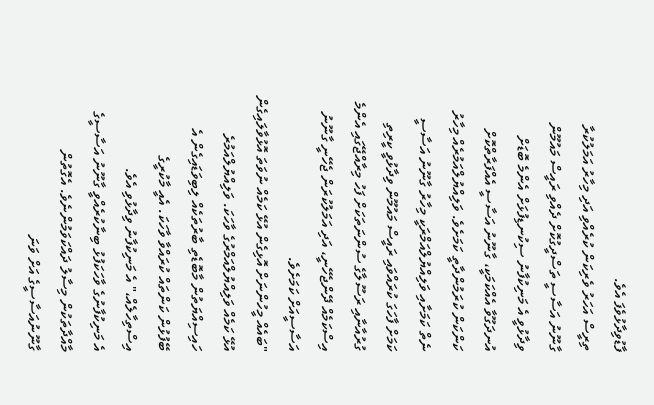ފާޑުވިދާޅުވެފަ އެވެ.
ތިރީސް އަހަރު ވެރިކަން ކުރެއްވި އަދި މިހާރު އަމަލުކުރާ ގާނޫނު އަސާސީ ތަސްދީގުކޮށް ދެއްވި ރައީސް މައުމޫން ވިދާޅުވީ އެ މަނިކުފާނު ސިކުނޑިފުޅަށް އެންމެ ބޮޑަށް އުނދަގޫވާ އެއްކަމަކީ، ގާނޫނު އަސާސީ އެއްފަރާތްކޮށް ކަންކަން ކުރަމުންދާތީ ކަމަށެވެ. ވަލިއްޔުލްއަމުރެއް މިހާރު ނެތް ކަމަށާއި ވަލިއްޔުލްއަމްރަކީ މިހާރު ގާނޫނު އަސާސީ ކަމަށް ފާހަގަ ކުރައްވައި ރައީސް މައުމޫން ވިދާޅުވީ ކީރިތި ގުރުއާނާއި ރަސޫލާގެ ސުންނަތަކަށް ފަހު މިރާއްޖޭގައި އެންމެ އިސްކަމެއް ދޭންޖެހޭނީ، އަދި އަމަލުކުރަން ޖެހޭނީ ގާނޫނު އަސާސީއަށް ކަމަށެވެ.
"ބައެއް މީހުންނަށް އޮޅިގެން އުޅޭ ކަމެއް ނުވަތަ އޮޅުވާލައިގެން އުޅޭ ކަމެއް ވަލިއްޔުލްއަމްރުގެ ވާހަކަ. ވަލިއްޔުލްއަމުރެ ހައިސިއްޔަތުން މާބޮޑެތި ބާރުތަކެއް ލިބިވަޑައިގެން އެ ބޭފުޅުން ކަންތައް ކުރައްވާ ވާހަކަ. އެއީ މާކުރީގެ އިސްތިހާލެއް،" އެ މަނިކުފާނު ވިދާޅުވި އެވެ.
އެ މަނިކުފާނުގެ ވާހަކަފުޅު ބިނާކުރެއްވީ ގާނޫނު އަސާސީގެ މާއްދާތަކުން މިސާލު ދައްކަވަމުންނެވެ. އެގޮތުން ގާނޫނުއަސާސީގެ އަށް ވަނަ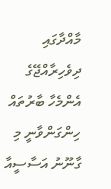މާއްދާގައި ދިވެހިރާއްޖޭގެ އެންމެހާ ބާރުތައް ހިންގަންވާނީ މި ގާނޫނު އަސާސީއާ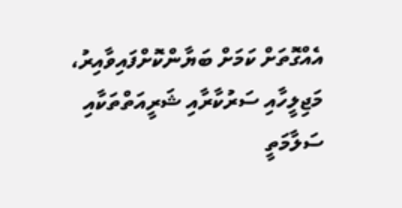އެއްގޮތަށް ކަމަށް ބަޔާންކޮށްފައިވާއިރު، މަޖިލީހާއި ސަރުކާރާއި ޝަރީއަތްތަކާއި ސަލާމަތީ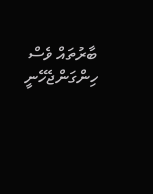ބާރުތައް ވެސް ހިންގަންޖެހޭނީ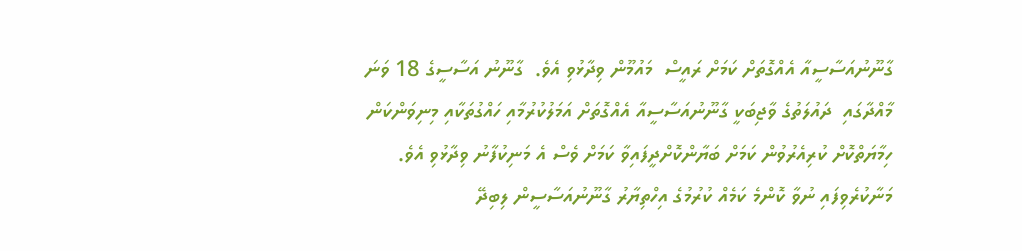ގާނޫނުއަސާސީއާ އެއްގޮތަށް ކަމަށް ރައީސް  މައުމޫން ވިދާޅުވި އެވެ.  ގާނޫނު އަސާސީގެ 18 ވަނަ މާއްދާގައި  ދައުލަތުގެ ވާޖިބަކީ ގާނޫނުއަސާސީއާ އެއްގޮތަށް އަމަލުކުރުމާއި ހައްގުތަކާއި މިނިވަންކަން ހިމާޔަތްކޮށް ކުރިއެރުވުން ކަމަށް ބަޔާންކޮށްދީފައިވާ ކަމަށް ވެސް އެ މަނިކުފާނު ވިދާޅުވި އެވެ.
މަނާކުރެވިފައި ނުވާ ކޮންމެ ކަމެއް ކުރުމުގެ އިހްތިޔާރު ގާނޫނުއަސާސީން ލިބިދޭ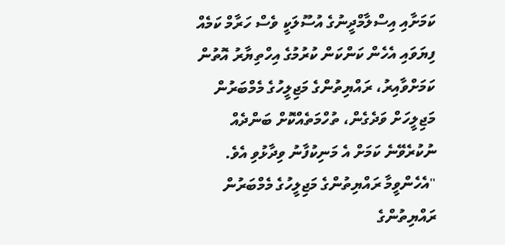ކަމަށާއި އިސްލާމްދީނުގެ އުސޫލަކީ ވެސް ހަރާމް ކަމެއް ފިޔަވައި އެހެން ކަންކަން ކުރުމުގެ އިހްތިޔާރު އޮތުން ކަމަށްވާއިރު، ރައްޔިތުންގެ މަޖިލީހުގެ މެމްބަރުން މަޖިލީހަށް ވަދެގެން، ތުހްމަތެއްކޮށް ބަންދެއް ނުކުރެވޭނެ ކަމަށް އެ މަނިކުފާނު ވިދާޅުވި އެވެ.
"އެހެންވީމާ ރައްޔިތުންގެ މަޖިލީހުގެ މެމްބަރުން ރައްޔިތުންގެ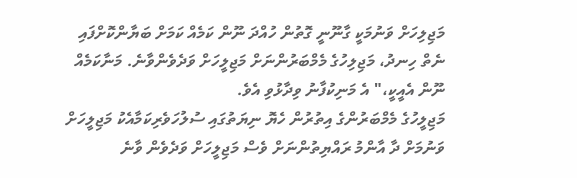މަޖިލިހަށް ވަނުމަކީ ގާނޫނީ ގޮތުން ހުއްދަ ނޫން ކަމެއް ކަމަށް ބަޔާންކޮށްފައި ނެތް ހިނދު، މަޖިލިހުގެ މެމްބަރުންނަށް މަޖިލީހަށް ވަދެވެންވާނެ. މަނާކަމެއް ނޫން އެއީކީ،" އެ މަނިކުފާނު ވިދާޅުވި އެވެ.
މަޖިލީހުގެ މެމްބަރުންގެ އިތުރުން ހެޔޮ ނިޔަތުގައި ސުލުހަވެރިކަމާއެކު މަޖިލީހަށް ވަނުމަށް ދާ އާންމު ރައްޔިތުންނަށް ވެސް މަޖިލީހަށް ވަދެވެން ވާނެ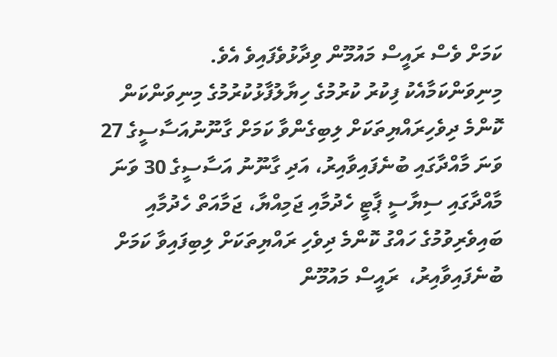ކަމަށް ވެސް ރައީސް މައުމޫން ވިދާޅުވެފައިވެ އެވެ.
މިނިވަންކަމާއެކު ފިކުރު ކުރުމުގެ ހިޔާލުފާޅުކުރުމުގެ މިނިވަންކަން ކޮންމެ ދިވެހިރައްޔިތަކަށް ލިބިގެންވާ ކަމަށް ގާނޫނުއަސާސީގެ 27 ވަނަ މާއްދާގައި ބުނެފައިވާއިރު، އަދި ގާނޫނު އަސާސީގެ 30 ވަނަ މާއްދާގައި ސިޔާސީ ޕާޓީ ހެދުމާއި ޖަމިއްޔާ، ޖަމާއަތް ހެދުމާއި ބައިވެރިވުމުގެ ހައްގު ކޮންމެ ދިވެހި ރައްޔިތަކަށް ލިބިފައިވާ ކަމަށް ބުނެފައިވާއިރު،  ރައީސް މައުމޫން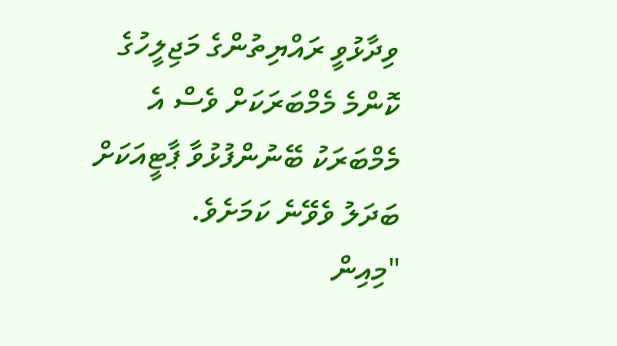ވިދާޅުވީ ރައްޔިތުންގެ މަޖިލީހުގެ ކޮންމެ މެމްބަރަކަށް ވެސް އެ މެމްބަރަކު ބޭނުންފުޅުވާ ޕާޓީއަކަށް ބަދަލު ވެވޭނެ ކަމަށެވެ.
"މިއިން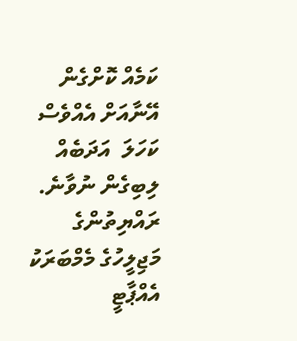ކަމެއް ކޮށްގެން އޭނާއަށް އެއްވެސް ކަހަލަ  އަދަބެއް ލިބިގެން ނުވާނެ. ރައްޔިތުންގެ މަޖިލީހުގެ މެމްބަރަކު އެއްޕާޓީ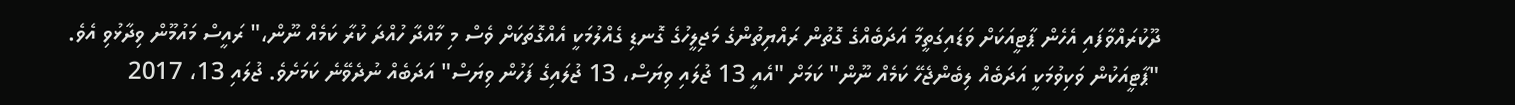ދޫކުރައްވާފައި އެހެން ޕާޓީއަކަށް ވަޑައިގަތީމާ އަދަބެއްގެ ގޮތުން ރައްޔިތުންގެ މަޖިލީހުގެ ގޮނޑި ގެއްލުމަކީ އެއްގޮތަކަށް ވެސް މި މާއްދާ ހުއްދަ ކުރާ ކަމެއް ނޫން،" ރައީސް މައުމޫން ވިދާޅުވި އެވެ.
"ޕާޓީއަކުން ވަކިވުމަކީ އަދަބެއް ލިބެންޖެހޭ ކަމެއް ނޫން" ކަމަށް "އެއީ 13 ޖުލައި ވިޔަސް، 13 ޖުލައިގެ ފަހުން ވިޔަސް" އަދަބެއް ނުދެވޭނެ ކަމަށެވެ. ޖުލައި 13، 2017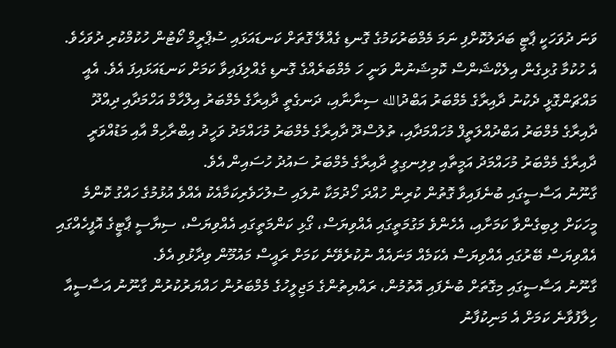ވަނަ ދުވަހަކީ ޕާޓީ ބަދަލުކޮށްފި ނަމަ މެމްބަރުކަމުގެ ގޮނޑި ގެއްލޭ ގޮތަށް ކަނޑައަޅައި ސުޕްރީމް ކޯޓުން ހުކުމްކުރި ދުވަހެވެ.
އެ ހުކުމާ ގުޅިގެން އިލެކްޝަންސް ކޮމިޝަނުން ވަނީ ހަ މެމްބަރެއްގެ ގޮނޑި ގެއްލިފައިވާ ކަމަށް ކަނޑައަޅައިފަ އެވެ. އެއީ މައްޗަންގޮޅީ ދެކުނު ދާއިރާގެ މެމްބަރު އަބްދުالله ސިނާނާއި، ދަނގެތީ ދާއިރާގެ މެމްބަރު އިލްހާމް އަހްމަދާއި ދިއްދޫ ދާއިރާގެ މެމްބަރު އަބްދުއްލަތީފް މުހައްމަދާއި، ތުލުސްދޫ ދާއިރާގެ މެމްބަރު މުހައްމަދު ވަހީދު އިބްރާހިމް އާއި މަޑުއްވަރީ ދާއިރާގެ މެމްބަރު މުހައްމަދު އަމީތާއި ވިލިނގިލީ ދާއިރާގެ މެމްބަރު ސައުދު ހުސައިން އެވެ.
ގާނޫނު އަސާސީގައި ބުނެފައިވާ ގޮތުން ކުރިން ހުއްދަ ހޯދުމަކާ ނުލައި ސުލުހަވެރިކަމާއެކު އެއްވެ އުޅުމުގެ ހައްގު ކޮންމެ މީހަކަށް ލިބިގެންވާ ކަމަށާއި، އެހެންވެ މަގުމަތީގައި އެއްވިޔަސް، ގޯޅި ކަންމަތީގައި އެއްވިޔަސް، ސިޔާސީ ޕާޓީގެ އޮފީހެއްގައި އެއްވިޔަސް ބޭރުގައި އެއްވިޔަސް އެކަމެއް މަނައެއް ނުކުރެވޭނެ ކަމަށް ރައީސް މައުމޫން ވިދާޅުވި އެވެ.
ގާނޫނު އަސާސީގައި މިގޮތަށް ބުނެފައި އޮތުމުން، ރައްޔިތުންގެ މަޖިލީހުގެ މެމްބަރުން ހައްޔަރުކުރުން ގާނޫނު އަސާސީއާ ހިލާފުވާނެ ކަމަށް އެ މަނިކުފާނު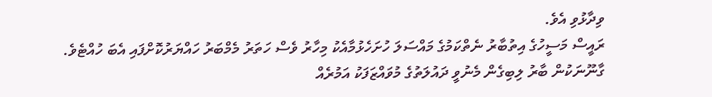ވިދާޅުވި އެވެ.
ރައީސް މަސީހުގެ އިތުބާރު ނެތްކަމުގެ މައްސަލަ ހުށަހެޅުމާއެކު މިހާރު ވެސް ހަތަރު މެމްބަރު ހައްޔަރުކޮށްފައި އެބަ ހުއްޓެވެ.
ގާނޫނަކުން ބާރު ލިބިގެން މެނުވީ ދައުލަތުގެ މުވައްޒަފަކު އަމުރެއް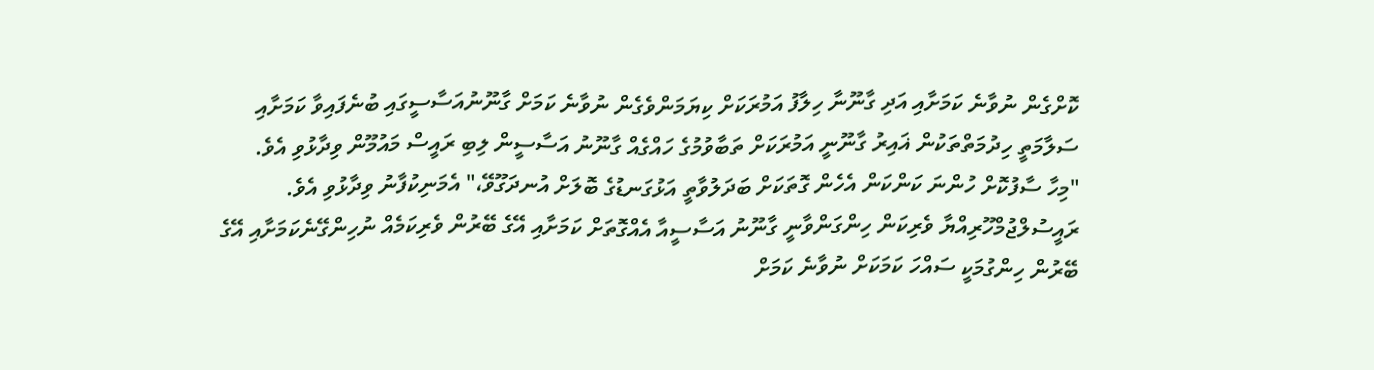ކޮށްގެން ނުވާނެ ކަމަށާއި އަދި ގާނޫނާ ހިލާފު އަމުރަކަށް ކިޔަމަންވެގެން ނުވާނެ ކަމަށް ގާނޫނުއަސާސީގައި ބުނެފައިވާ ކަމަށާއި ސަލާމަތީ ހިދުމަތްތަކުން ޣައިރު ގާނޫނީ އަމުރަކަށް ތަބާވުމުގެ ހައްގެއް ގާނޫނު އަސާސީން ލިބި ރައީސް މައުމޫން ވިދާޅުވި އެވެ.
"މިހާ ސާފުކޮށް ހުންނަ ކަންކަން އެހެން ގޮތަކަށް ބަދަލުވާތީ އަޅުގަނޑުގެ ބޮލަށް އުނދަގޫވޭ،" އެމަނިކުފާނު ވިދާޅުވި އެވެ.
ރައީސުލްޖުމްހޫރިއްޔާ ވެރިކަން ހިންގަންވާނީ ގާނޫނު އަސާސީއާ އެއްގޮތަށް ކަމަށާއި އޭގެ ބޭރުން ވެރިކަމެއް ނުހިންގޭނެކަމަށާއި އޭގެ ބޭރުން ހިންގުމަކީ ސައްހަ ކަމަކަށް ނުވާނެ ކަމަށް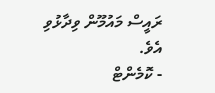ރައީސް މައުމޫން ވިދާޅުވި އެވެ.
- ކޮމެންޓް